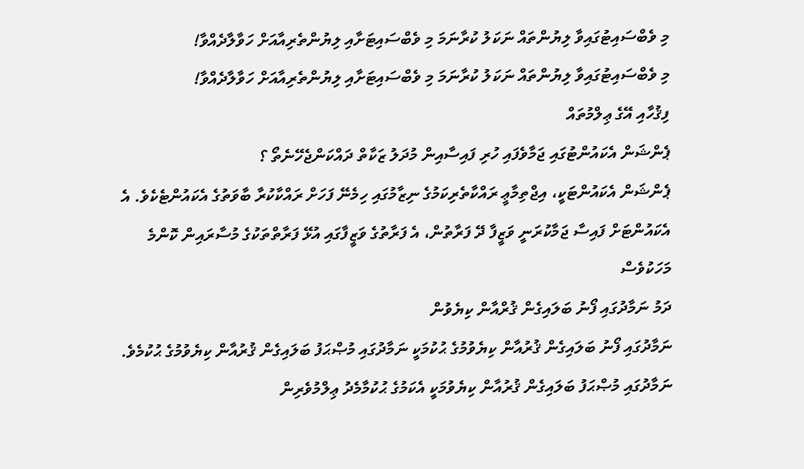މި ވެބްސައިޓުގައިވާ ލިޔުންތައް ނަކަލު ކުރާނަމަ މި ވެބްސައިޓަށާއި ލިޔުންތެރިއާއަށް ހަވާލާދެއްވާ!
މި ވެބްސައިޓުގައިވާ ލިޔުންތައް ނަކަލު ކުރާނަމަ މި ވެބްސައިޓަށާއި ލިޔުންތެރިއާއަށް ހަވާލާދެއްވާ!
ފިޤުހާއި އޭގެ ޢިލްމުތައް
ޕެންޝަން އެކައުންޓުގައި ޖަމާވެފައި ހުރި ފައިސާއިން މުދަލު ޒަކާތް ދައްކަންޖެހޭނެތޯ ؟
ޕެންޝަން އެކައުންޓަކީ، އިޖްތިމާޢީ ރައްކާތެރިކަމުގެ ނިޒާމުގައި ހިމެނޭ ފަހަށް ރައްކާކުރާ ބާވަތުގެ އެކައުންޓެކެވެ. އެ އެކައުންޓަށް ފައިސާ ޖަމާކުރަނީ ވަޒީފާ ދޭ ފަރާތުން، އެ ފަރާތުގެ ވަޒީފާގައި އުޅޭ ފަރާތްތަކުގެ މުސާރައިން ކޮންމެ މަހަކުވެސް
ދަމު ނަމާދުގައި ފޯނު ބަލައިގެން ޤުރްއާން ކިޔެވުން
ނަމާދުގައި ފޯނު ބަލައިގެން ޤުރުއާން ކިޔެވުމުގެ ޙުކުމަކީ ނަމާދުގައި މުޞްޙަފު ބަލައިގެން ޤުރުއާން ކިޔެވުމުގެ ޙުކުމެވެ. ނަމާދުގައި މުޞްޙަފު ބަލައިގެން ޤުރުއާން ކިޔެވުމަކީ އެކަމުގެ ޙުކުމާމެދު ޢިލްމުވެރިން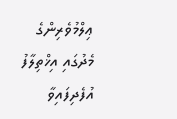ޢިލްމުވެރިންގެ މެދުގައި އިޚްތިލާފު އުފެދިފައިވާ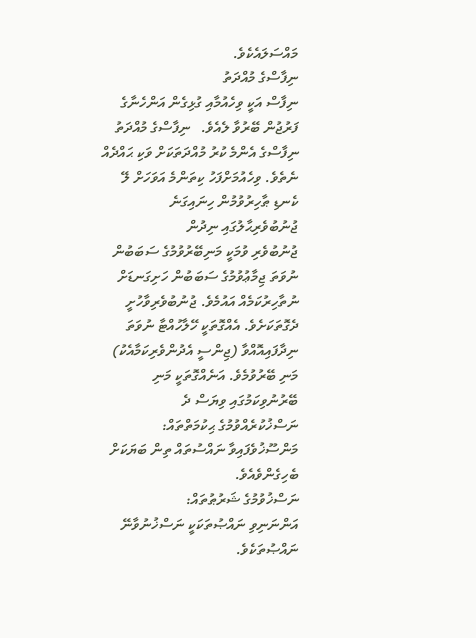މައްސަލައެކެވެ.
ނިފާސްގެ މުއްދަތު
ނިފާސް އަކީ ވިހެއުމާއި ގުޅިގެން އަންހެނާގެ ފަރުޖުން ބޭރުވާ ލެއެވެ.   ނިފާސްގެ މުއްދަތު ނިފާސްގެ އެންމެ ކުރު މުއްދަތަކަށް ވަކި ޙައްދެއް ނެތެވެ. ވިހެއުމަށްފަހު ކިތަންމެ އަވަހަށް ލޭ ކެނޑި ޠާހިރުވުމުން ހިނައިގަނެ
ޖުނުބުވެރިޙާލުގައި ނިދުން
ޖުނުބުވެރި ވުމަކީ މަނިބޭރުވުމުގެ ސަބަބުން ނުވަތަ ޖިމާޢުވުމުގެ ސަބަބުން ހަށިގަނޑަށް ނުތާހިރުކަމެއް އައުމެވެ. ޖުނުބުވެރިވާހުށީ ދެގޮތަކަށެވެ. އެއްގޮތަކީ ހޭލާހުއްޓާ ނުވަތަ ނިދާފައިއޮއްވާ (ޖިންސީ އެދުންވެރިކަމާއެކު) މަނި ބޭރުވުމެވެ. އަނެއްގޮތަކީ މަނި ބޭރުނުވިކަމުގައި ވިޔަސް ދެ
ނަސްޚުކުރެއްވުމުގެ ޙިކުމަތްތައް:
މަންސޫޚުވެފައިވާ ނައްސުތައް ތިން ބަޔަކަށް ބެހިގެންވެއެވެ.
ނަސްޚުވުމުގެ ޝަރުޠުތައް:
އަންނަނިވި ނައްޞުތަކަކީ ނަސްޚުނުވާނޭ ނައްޞުތަކެވެ.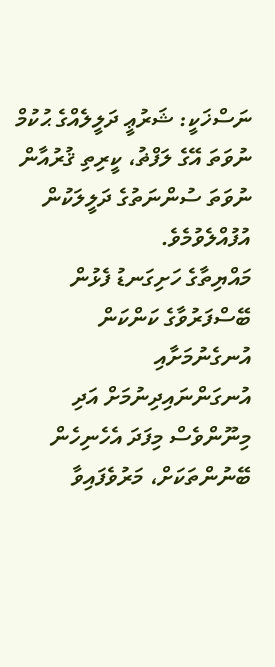ނަސްޚަކީ: ޝަރުޢީ ދަލީލެއްގެ ޙުކުމް ނުވަތަ އޭގެ ލަފްޡު، ކީރިތި ޤުރުއާން ނުވަތަ ސުންނަތުގެ ދަލީލަކުން އުފުއްލެވުމެވެ.
މައްޔިތާގެ ހަށިގަނޑު ފެޅުން
ބޭސްފަރުވާގެ ކަންކަން އުނގެނުމަށާއި އުނގަންނައިދިނުމަށް އަދި މިނޫންވެސް މިފަދަ އެހެނިހެން ބޭނުންތަކަށް، މަރުވެފައިވާ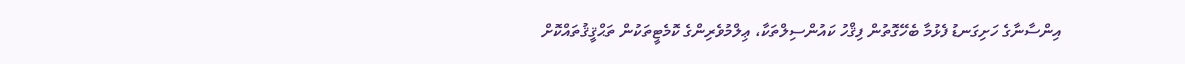އިންސާނާގެ ހަށިގަނޑު ފެޅުމާ ބެހޭގޮތުން ފިޤްހު ކައުންސިލްތަކާ، ޢިލްމުވެރިންގެ ކޮމެޓީތަކުން ތަޙްޤީޤުތައްކޮށް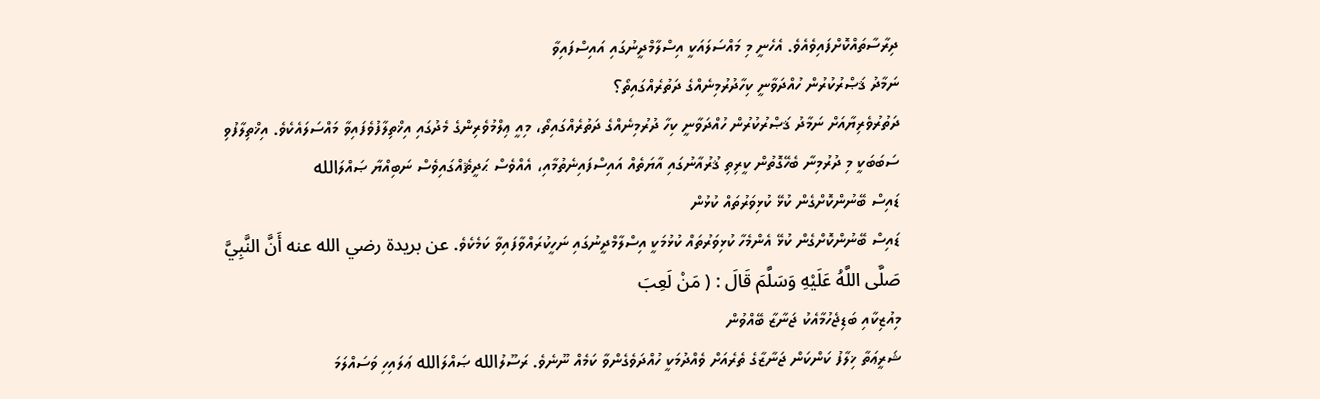ދިރާސާތައްކޮށްފައިވެއެވެ. އެހެނީ މި މައްސަލައަކީ އިސްލާމްދީނުގައި އައިސްފައިވާ
ނަމާދު ޤަޞްރުކުރުން ހުއްދަވާނީ ކިހާދުރުމިނެއްގެ ދަތުރެއްގައިތޯ؟
ދަތުރުވެރިޔާއަށް ނަމާދު ޤަޞްރުކުރުން ހުއްދަވާނީ ކިހާ ދުރުމިނެއްގެ ދަތުރެއްގައިތޯ، މިއީ ޢިލްމުވެރިންގެ މެދުގައި އިޚްތިލާފުވެފައިވާ މައްސަލައެކެވެ. އިޚްތިލާފުވި ސަބަބަކީ މި ދުރުމިނާ ބެހޭގޮތުން ކީރިތި ޤުރުއާނުގައި އާޔަތެއް އައިސްފައިނެތުމާއި، އެއްވެސް ޙަދީޘެއްގައިވެސް ނަބިއްޔާ ޞައްލަالله
ޑައިސް ބޭނުންކޮށްގެން ކުޅޭ ކުޅިވަރުތައް ކުޅުން
ޑައިސް ބޭނުންކޮށްގެން ކުޅޭ އެންމެހާ ކުޅިވަރުތައް ކުޅުމަކީ އިސްލާމްދީނުގައި ނަހީކުރައްވާފައިވާ ކަމެކެވެ. عن بريدة رضي الله عنه أَنَّ النَّبِيَّ صَلَّى اللَّهُ عَلَيْهِ وَسَلَّمَ قَالَ : ( مَنْ لَعِبَ
މިއުޒިކާއި ބަޑިޖެހުމާއެކު ޖަނާޒާ ބޭއްވުން
ޝަރީޢަތާ ޚިލާފު ކަންކަން ޖަނާޒާގެ ތެރެއަށް ވެއްދުމަކީ ހުއްދަވެގެންވާ ކަމެއް ނޫނެވެ. ރަސޫލުالله ޞައްލަالله ޢަލައިހި ވަސައްލަމަ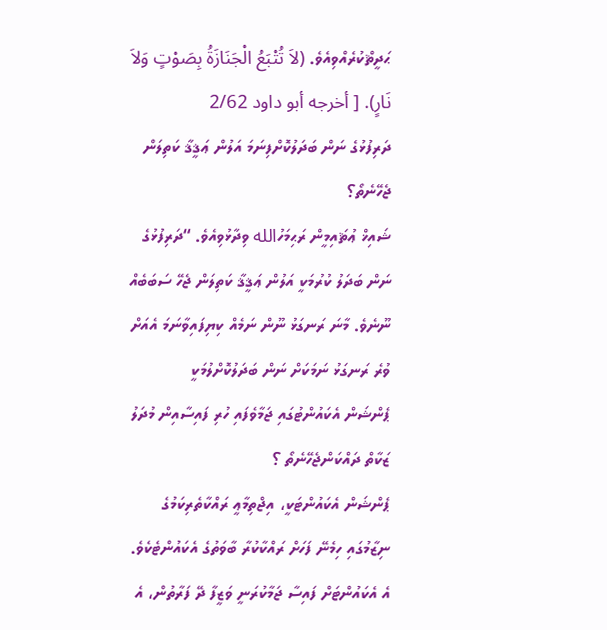ޙަދީޘްކުރެއްވިއެވެ. (لاَ تُتْبَعُ الْجَنَازَةُ بِصَوْتٍ وَلاَ نَارٍ). [ أخرجه أبو داود 2/62
ދަރިފުޅުގެ ނަން ބަދަލުކޮށްފިނަމަ އަލުން ޢަޤީޤާ ކަތިލަން ޖެހޭނެތޯ؟
ޝައިޚް ޢުޘައިމީން ރަޙިމަހުالله ވިދާޅުވިއެވެ. “ދަރިފުޅުގެ ނަން ބަދަލު ކުރުމަކީ އަލުން ޢަޤީޤާ ކަތިލަން ޖެހޭ ސަބަބެއް ނޫނެވެ. މާނަ ރަނގަޅު ނޫން ނަމެއް ކިޔިފައިވާނަމަ އެއަށް ވުރެ ރަނގަޅު ނަމަކަށް ނަން ބަދަލުކޮށްލުމަކީ
ޕެންޝަން އެކައުންޓުގައި ޖަމާވެފައި ހުރި ފައިސާއިން މުދަލު ޒަކާތް ދައްކަންޖެހޭނެތޯ ؟
ޕެންޝަން އެކައުންޓަކީ، އިޖްތިމާޢީ ރައްކާތެރިކަމުގެ ނިޒާމުގައި ހިމެނޭ ފަހަށް ރައްކާކުރާ ބާވަތުގެ އެކައުންޓެކެވެ. އެ އެކައުންޓަށް ފައިސާ ޖަމާކުރަނީ ވަޒީފާ ދޭ ފަރާތުން، އެ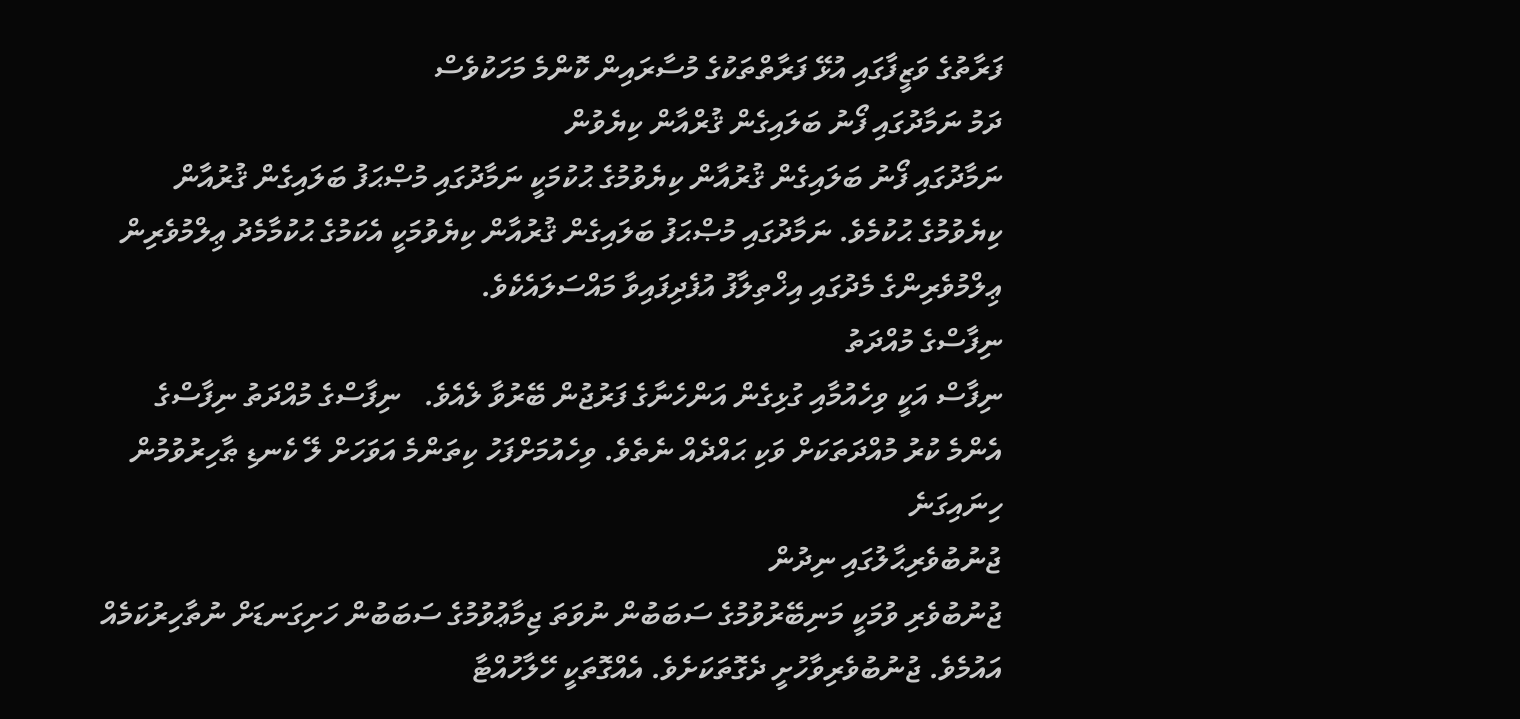ފަރާތުގެ ވަޒީފާގައި އުޅޭ ފަރާތްތަކުގެ މުސާރައިން ކޮންމެ މަހަކުވެސް
ދަމު ނަމާދުގައި ފޯނު ބަލައިގެން ޤުރްއާން ކިޔެވުން
ނަމާދުގައި ފޯނު ބަލައިގެން ޤުރުއާން ކިޔެވުމުގެ ޙުކުމަކީ ނަމާދުގައި މުޞްޙަފު ބަލައިގެން ޤުރުއާން ކިޔެވުމުގެ ޙުކުމެވެ. ނަމާދުގައި މުޞްޙަފު ބަލައިގެން ޤުރުއާން ކިޔެވުމަކީ އެކަމުގެ ޙުކުމާމެދު ޢިލްމުވެރިން ޢިލްމުވެރިންގެ މެދުގައި އިޚްތިލާފު އުފެދިފައިވާ މައްސަލައެކެވެ.
ނިފާސްގެ މުއްދަތު
ނިފާސް އަކީ ވިހެއުމާއި ގުޅިގެން އަންހެނާގެ ފަރުޖުން ބޭރުވާ ލެއެވެ.   ނިފާސްގެ މުއްދަތު ނިފާސްގެ އެންމެ ކުރު މުއްދަތަކަށް ވަކި ޙައްދެއް ނެތެވެ. ވިހެއުމަށްފަހު ކިތަންމެ އަވަހަށް ލޭ ކެނޑި ޠާހިރުވުމުން ހިނައިގަނެ
ޖުނުބުވެރިޙާލުގައި ނިދުން
ޖުނުބުވެރި ވުމަކީ މަނިބޭރުވުމުގެ ސަބަބުން ނުވަތަ ޖިމާޢުވުމުގެ ސަބަބުން ހަށިގަނޑަށް ނުތާހިރުކަމެއް އައުމެވެ. ޖުނުބުވެރިވާހުށީ ދެގޮތަކަށެވެ. އެއްގޮތަކީ ހޭލާހުއްޓާ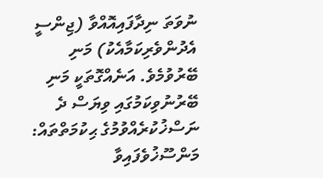ނުވަތަ ނިދާފައިއޮއްވާ (ޖިންސީ އެދުންވެރިކަމާއެކު) މަނި ބޭރުވުމެވެ. އަނެއްގޮތަކީ މަނި ބޭރުނުވިކަމުގައި ވިޔަސް ދެ
ނަސްޚުކުރެއްވުމުގެ ޙިކުމަތްތައް:
މަންސޫޚުވެފައިވާ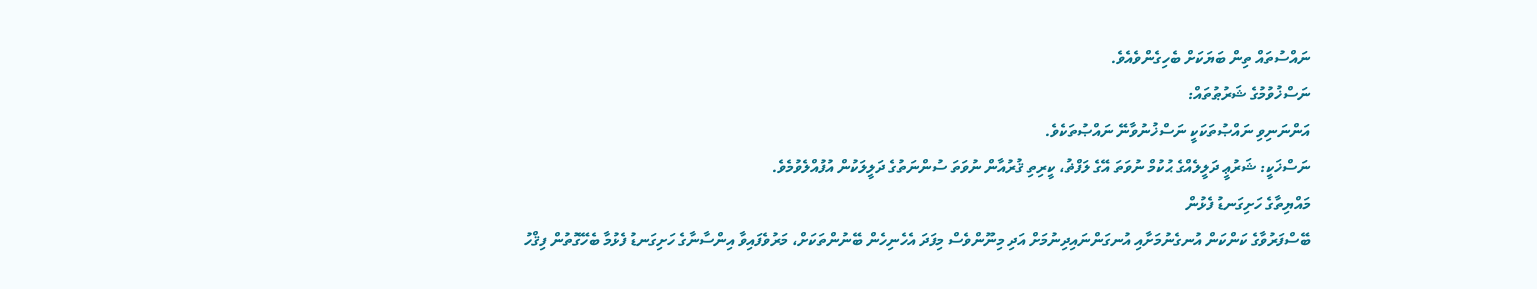ނައްސުތައް ތިން ބަޔަކަށް ބެހިގެންވެއެވެ.
ނަސްޚުވުމުގެ ޝަރުޠުތައް:
އަންނަނިވި ނައްޞުތަކަކީ ނަސްޚުނުވާނޭ ނައްޞުތަކެވެ.
ނަސްޚަކީ: ޝަރުޢީ ދަލީލެއްގެ ޙުކުމް ނުވަތަ އޭގެ ލަފްޡު، ކީރިތި ޤުރުއާން ނުވަތަ ސުންނަތުގެ ދަލީލަކުން އުފުއްލެވުމެވެ.
މައްޔިތާގެ ހަށިގަނޑު ފެޅުން
ބޭސްފަރުވާގެ ކަންކަން އުނގެނުމަށާއި އުނގަންނައިދިނުމަށް އަދި މިނޫންވެސް މިފަދަ އެހެނިހެން ބޭނުންތަކަށް، މަރުވެފައިވާ އިންސާނާގެ ހަށިގަނޑު ފެޅުމާ ބެހޭގޮތުން ފިޤްހު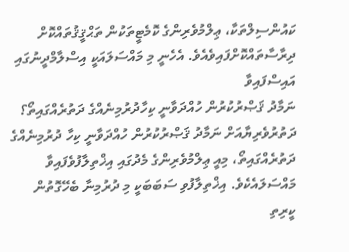ކައުންސިލްތަކާ، ޢިލްމުވެރިންގެ ކޮމެޓީތަކުން ތަޙްޤީޤުތައްކޮށް ދިރާސާތައްކޮށްފައިވެއެވެ. އެހެނީ މި މައްސަލައަކީ އިސްލާމްދީނުގައި އައިސްފައިވާ
ނަމާދު ޤަޞްރުކުރުން ހުއްދަވާނީ ކިހާދުރުމިނެއްގެ ދަތުރެއްގައިތޯ؟
ދަތުރުވެރިޔާއަށް ނަމާދު ޤަޞްރުކުރުން ހުއްދަވާނީ ކިހާ ދުރުމިނެއްގެ ދަތުރެއްގައިތޯ، މިއީ ޢިލްމުވެރިންގެ މެދުގައި އިޚްތިލާފުވެފައިވާ މައްސަލައެކެވެ. އިޚްތިލާފުވި ސަބަބަކީ މި ދުރުމިނާ ބެހޭގޮތުން ކީރިތި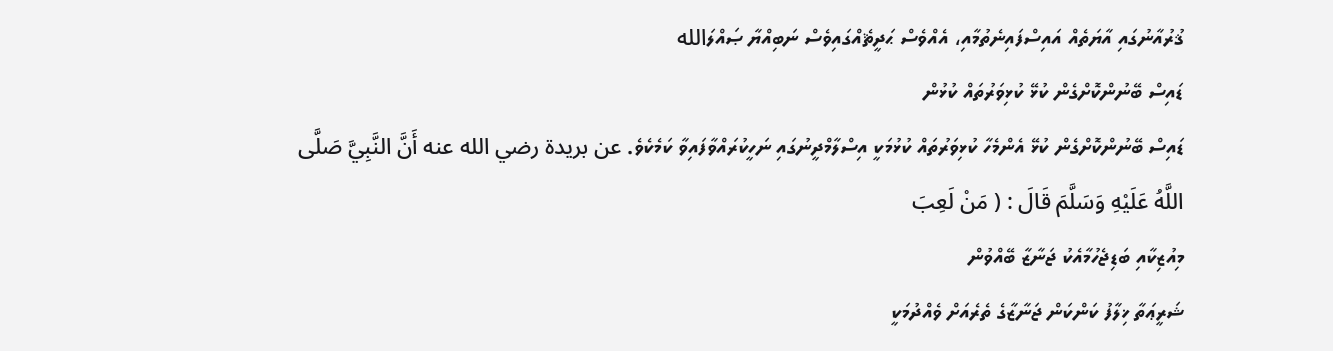ޤުރުއާނުގައި އާޔަތެއް އައިސްފައިނެތުމާއި، އެއްވެސް ޙަދީޘެއްގައިވެސް ނަބިއްޔާ ޞައްލަالله
ޑައިސް ބޭނުންކޮށްގެން ކުޅޭ ކުޅިވަރުތައް ކުޅުން
ޑައިސް ބޭނުންކޮށްގެން ކުޅޭ އެންމެހާ ކުޅިވަރުތައް ކުޅުމަކީ އިސްލާމްދީނުގައި ނަހީކުރައްވާފައިވާ ކަމެކެވެ. عن بريدة رضي الله عنه أَنَّ النَّبِيَّ صَلَّى اللَّهُ عَلَيْهِ وَسَلَّمَ قَالَ : ( مَنْ لَعِبَ
މިއުޒިކާއި ބަޑިޖެހުމާއެކު ޖަނާޒާ ބޭއްވުން
ޝަރީޢަތާ ޚިލާފު ކަންކަން ޖަނާޒާގެ ތެރެއަށް ވެއްދުމަކީ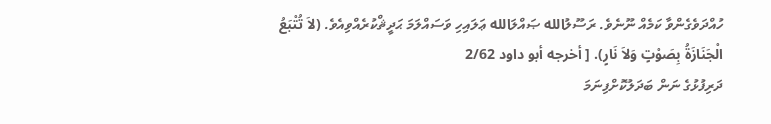ހުއްދަވެގެންވާ ކަމެއް ނޫނެވެ. ރަސޫލުالله ޞައްލަالله ޢަލައިހި ވަސައްލަމަ ޙަދީޘްކުރެއްވިއެވެ. (لاَ تُتْبَعُ الْجَنَازَةُ بِصَوْتٍ وَلاَ نَارٍ). [ أخرجه أبو داود 2/62
ދަރިފުޅުގެ ނަން ބަދަލުކޮށްފިނަމަ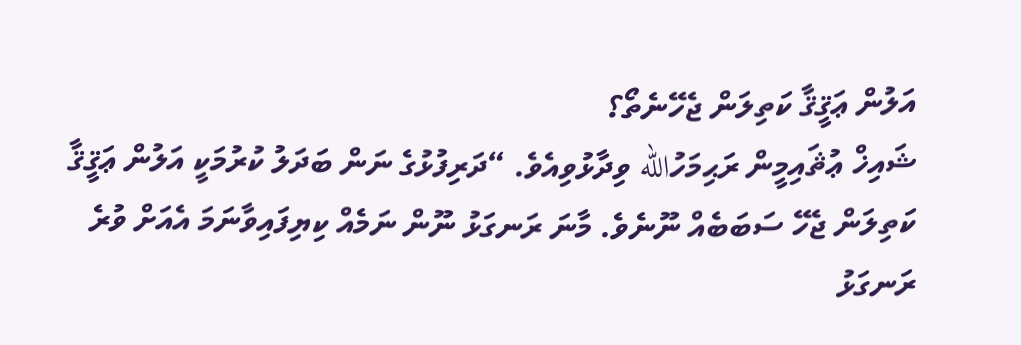އަލުން ޢަޤީޤާ ކަތިލަން ޖެހޭނެތޯ؟
ޝައިޚް ޢުޘައިމީން ރަޙިމަހުالله ވިދާޅުވިއެވެ. “ދަރިފުޅުގެ ނަން ބަދަލު ކުރުމަކީ އަލުން ޢަޤީޤާ ކަތިލަން ޖެހޭ ސަބަބެއް ނޫނެވެ. މާނަ ރަނގަޅު ނޫން ނަމެއް ކިޔިފައިވާނަމަ އެއަށް ވުރެ ރަނގަޅު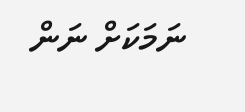ނަމަކަށް ނަން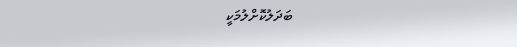ބަދަލުކޮށްލުމަކީ